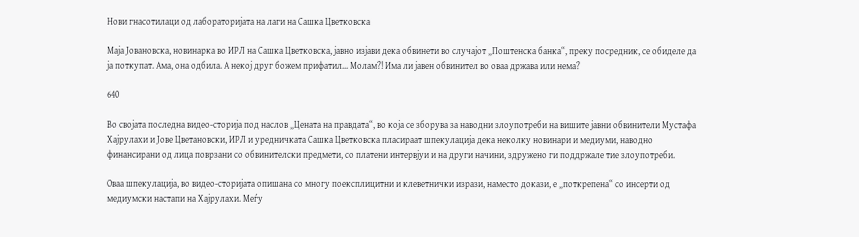Нови гнасотилаци од лабораторијата на лаги на Сашка Цветковска

Маја Јовановска, новинарка во ИРЛ на Сашка Цветковска, јавно изјави дека обвинети во случајот „Поштенска банка“, преку посредник, се обиделе да ја поткупат. Ама, она одбила. А некој друг божем прифатил... Молам?! Има ли јавен обвинител во оваа држава или нема?

640

Во својата последна видео-сторија под наслов „Цената на правдата“, во која се зборува за наводни злоупотреби на вишите јавни обвинители Мустафа Хајрулахи и Јове Цветановски, ИРЛ и уредничката Сашка Цветковска пласираат шпекулација дека неколку новинари и медиуми, наводно финансирани од лица поврзани со обвинителски предмети, со платени интервјуи и на други начини, здружено ги поддржале тие злоупотреби.

Оваа шпекулација, во видео-сторијата опишана со многу поексплицитни и клеветнички изрази, наместо докази, е „поткрепена“ со инсерти од медиумски настапи на Хајрулахи. Меѓу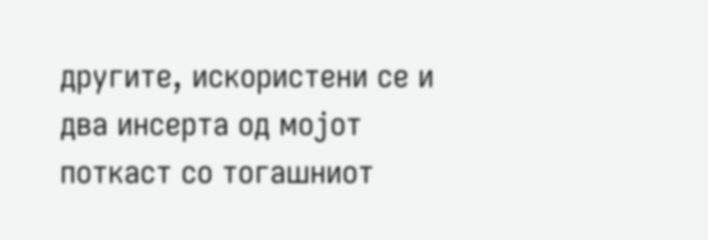другите, искористени се и два инсерта од мојот поткаст со тогашниот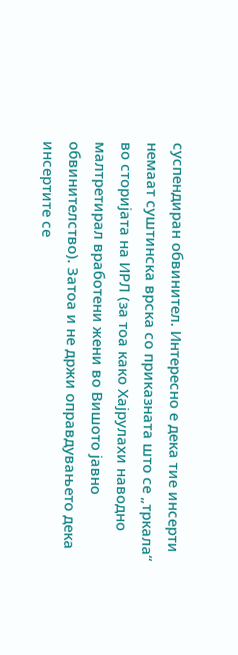суспендиран обвинител. Интересно е дека тие инсерти немаат суштинска врска со приказната што се „тркала“ во сторијата на ИРЛ (за тоа како Хајрулахи наводно малтретирал вработени жени во Вишото јавно обвинителство). Затоа и не држи оправдувањето дека инсертите се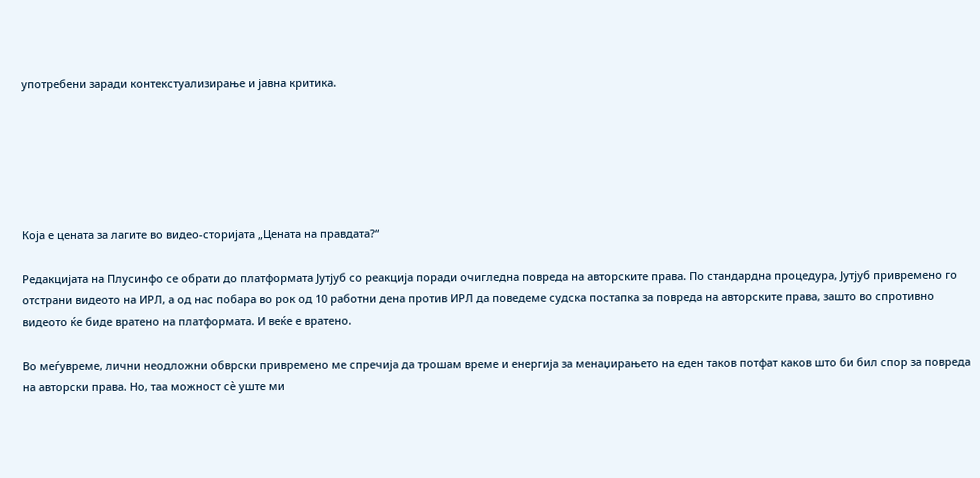употребени заради контекстуализирање и јавна критика.






Која е цената за лагите во видео-сторијата „Цената на правдата?“

Редакцијата на Плусинфо се обрати до платформата Јутјуб со реакција поради очигледна повреда на авторските права. По стандардна процедура, Јутјуб привремено го отстрани видеото на ИРЛ, а од нас побара во рок од 10 работни дена против ИРЛ да поведеме судска постапка за повреда на авторските права, зашто во спротивно видеото ќе биде вратено на платформата. И веќе е вратено.

Во меѓувреме, лични неодложни обврски привремено ме спречија да трошам време и енергија за менаџирањето на еден таков потфат каков што би бил спор за повреда на авторски права. Но, таа можност сè уште ми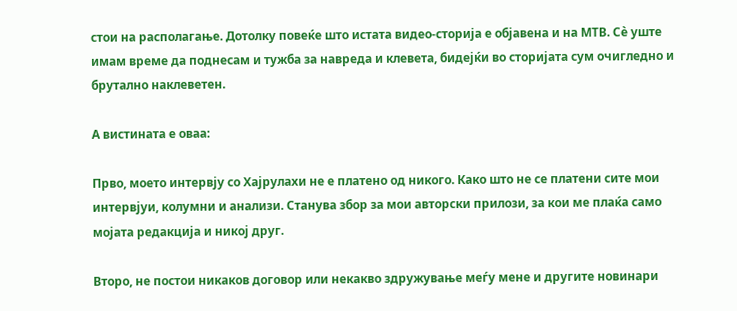стои на располагање. Дотолку повеќе што истата видео-сторија е објавена и на МТВ. Сè уште имам време да поднесам и тужба за навреда и клевета, бидејќи во сторијата сум очигледно и брутално наклеветен.

А вистината е оваа:

Прво, моето интервју со Хајрулахи не е платено од никого. Како што не се платени сите мои интервјуи, колумни и анализи. Станува збор за мои авторски прилози, за кои ме плаќа само мојата редакција и никој друг.

Второ, не постои никаков договор или некакво здружување меѓу мене и другите новинари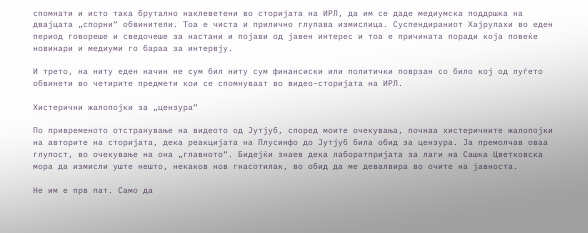спомнати и исто така брутално наклеветени во сторијата на ИРЛ, да им се даде медиумска поддршка на двајцата „спорни“ обвинители. Тоа е чиста и прилично глупава измислица. Суспендираниот Хајрулахи во еден период говореше и сведочеше за настани и појави од јавен интерес и тоа е причината поради која повеќе новинари и медиуми го бараа за интервју.

И трето, на ниту еден начин не сум бил ниту сум финансиски или политички поврзан со било кој од луѓето обвинети во четирите предмети кои се спомнуваат во видео-сторијата на ИРЛ.

Хистерични жалопојки за „цензура“

По привременото отстранување на видеото од Јутјуб, според моите очекувања, почнаа хистеричните жалопојки на авторите на сторијата, дека реакцијата на Плусинфо до Јутјуб била обид за цензура. Ја премолчав оваа глупост, во очекување на она „главното“. Бидејќи знаев дека лаборатпријата за лаги на Сашка Цветковска мора да измисли уште нешто, некаков нов гнасотилак, во обид да ме девалвира во очите на јавноста.

Не им е прв пат. Само да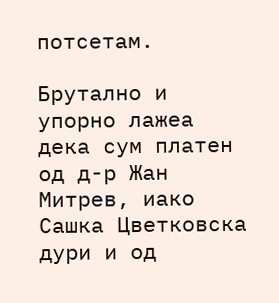потсетам.

Брутално и упорно лажеа дека сум платен од д-р Жан Митрев, иако Сашка Цветковска дури и од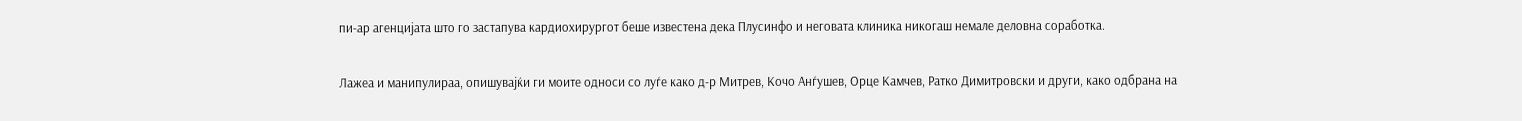пи-ар агенцијата што го застапува кардиохирургот беше известена дека Плусинфо и неговата клиника никогаш немале деловна соработка.

Лажеа и манипулираа, опишувајќи ги моите односи со луѓе како д-р Митрев, Кочо Анѓушев, Орце Камчев, Ратко Димитровски и други, како одбрана на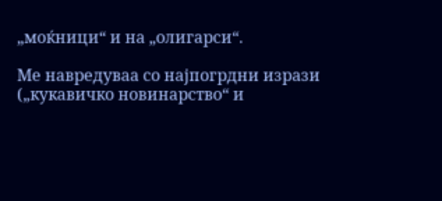„моќници“ и на „олигарси“.

Ме навредуваа со најпогрдни изрази („кукавичко новинарство“ и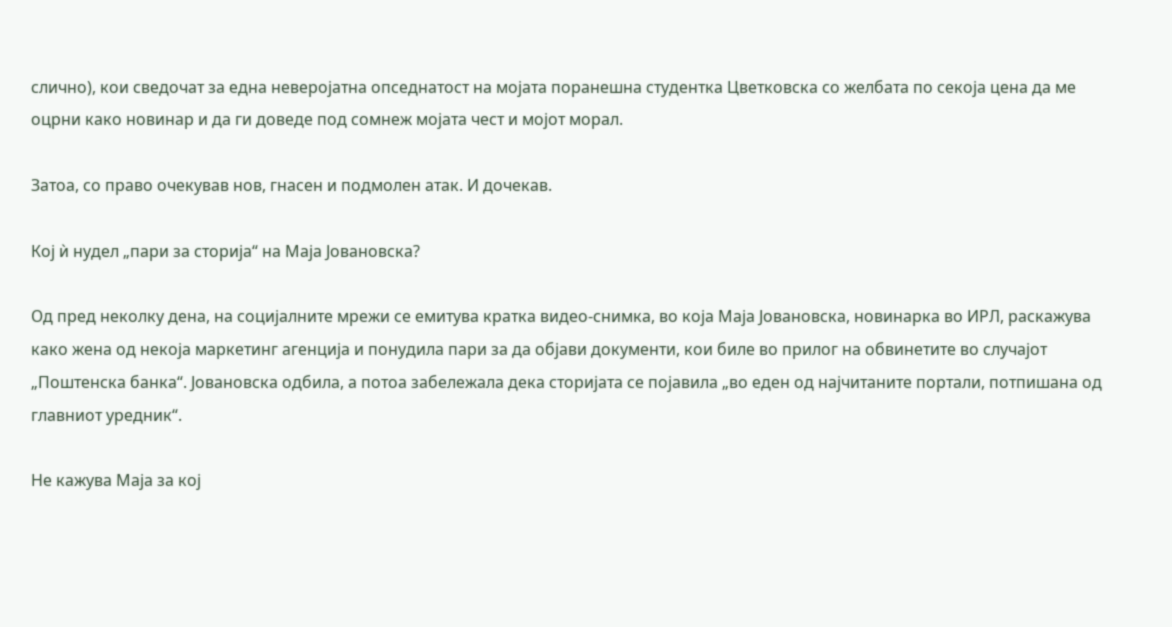слично), кои сведочат за една неверојатна опседнатост на мојата поранешна студентка Цветковска со желбата по секоја цена да ме оцрни како новинар и да ги доведе под сомнеж мојата чест и мојот морал.

Затоа, со право очекував нов, гнасен и подмолен атак. И дочекав.

Кој ѝ нудел „пари за сторија“ на Маја Јовановска?

Од пред неколку дена, на социјалните мрежи се емитува кратка видео-снимка, во која Маја Јовановска, новинарка во ИРЛ, раскажува како жена од некоја маркетинг агенција и понудила пари за да објави документи, кои биле во прилог на обвинетите во случајот „Поштенска банка“. Јовановска одбила, а потоа забележала дека сторијата се појавила „во еден од најчитаните портали, потпишана од главниот уредник“.

Не кажува Маја за кој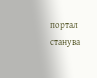портал станува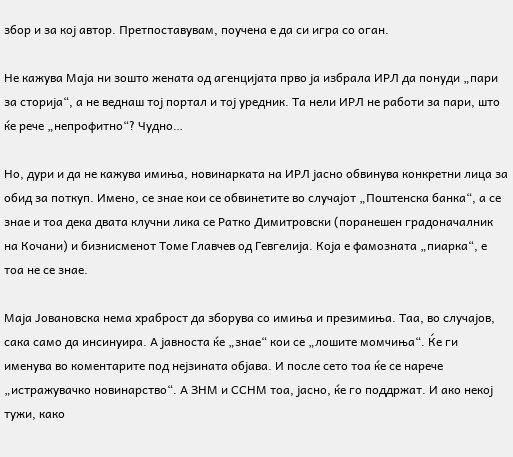збор и за кој автор. Претпоставувам, поучена е да си игра со оган.

Не кажува Маја ни зошто жената од агенцијата прво ја избрала ИРЛ да понуди „пари за сторија“, а не веднаш тој портал и тој уредник. Та нели ИРЛ не работи за пари, што ќе рече „непрофитно“? Чудно…

Но, дури и да не кажува имиња, новинарката на ИРЛ јасно обвинува конкретни лица за обид за поткуп. Имено, се знае кои се обвинетите во случајот „Поштенска банка“, а се знае и тоа дека двата клучни лика се Ратко Димитровски (поранешен градоначалник на Кочани) и бизнисменот Томе Главчев од Гевгелија. Која е фамозната „пиарка“, е тоа не се знае.

Маја Јовановска нема храброст да зборува со имиња и презимиња. Таа, во случајов, сака само да инсинуира. А јавноста ќе „знае“ кои се „лошите момчиња“. Ќе ги именува во коментарите под нејзината објава. И после сето тоа ќе се нарече „истражувачко новинарство“. А ЗНМ и ССНМ тоа, јасно, ќе го поддржат. И ако некој тужи, како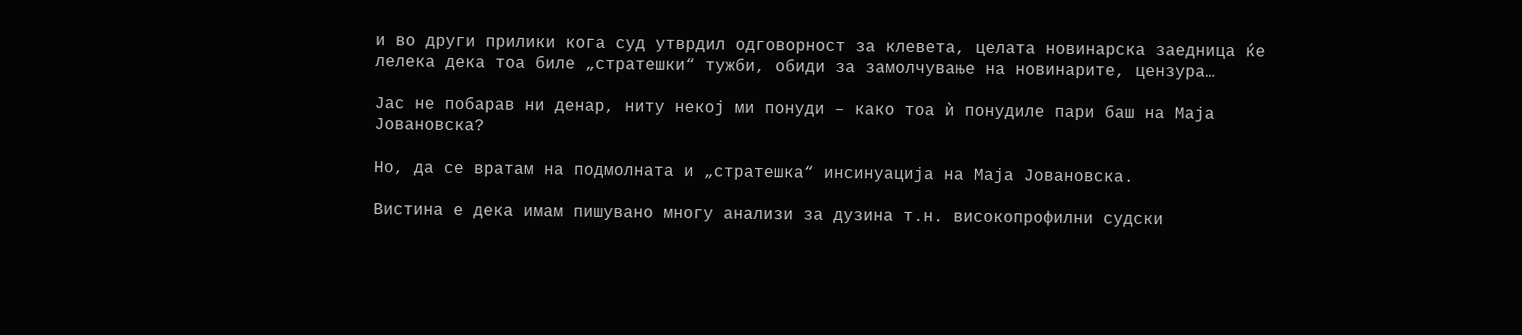и во други прилики кога суд утврдил одговорност за клевета, целата новинарска заедница ќе лелека дека тоа биле „стратешки“ тужби, обиди за замолчување на новинарите, цензура…

Јас не побарав ни денар, ниту некој ми понуди – како тоа ѝ понудиле пари баш на Маја Јовановска?

Но, да се вратам на подмолната и „стратешка“ инсинуација на Маја Јовановска.

Вистина е дека имам пишувано многу анализи за дузина т.н. високопрофилни судски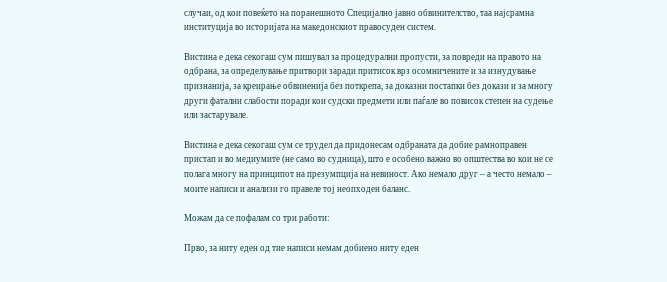случаи, од кои повеќето на поранешното Специјално јавно обвинителство, таа најсрамна институција во историјата на македонскиот правосуден систем.

Вистина е дека секогаш сум пишувал за процедурални пропусти, за повреди на правото на одбрана, за определување притвори заради притисок врз осомничените и за изнудување признанија, за креирање обвиненија без поткрепа, за доказни постапки без докази и за многу други фатални слабости поради кои судски предмети или паѓале во повисок степен на судење или застарувале.

Вистина е дека секогаш сум се трудел да придонесам одбраната да добие рамноправен пристап и во медиумите (не само во судница), што е особено важно во општества во кои не се полага многу на принципот на презумпција на невиност. Ако немало друг – а често немало – моите написи и анализи го правеле тој неопходен баланс.

Можам да се пофалам со три работи:

Прво, за ниту еден од тие написи немам добиено ниту еден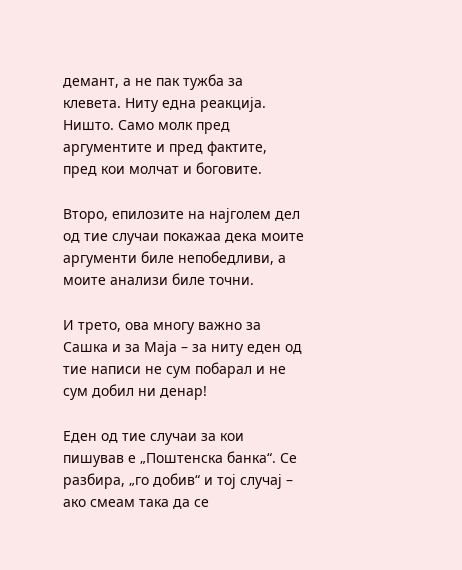демант, а не пак тужба за клевета. Ниту една реакција. Ништо. Само молк пред аргументите и пред фактите, пред кои молчат и боговите.

Второ, епилозите на најголем дел од тие случаи покажаа дека моите аргументи биле непобедливи, а моите анализи биле точни.

И трето, ова многу важно за Сашка и за Маја – за ниту еден од тие написи не сум побарал и не сум добил ни денар!

Еден од тие случаи за кои пишував е „Поштенска банка“. Се разбира, „го добив“ и тој случај – ако смеам така да се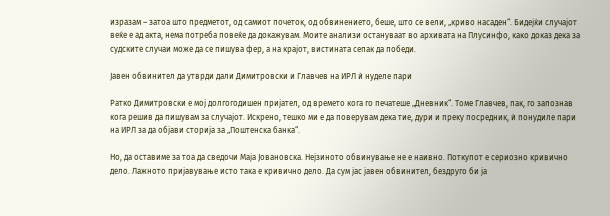изразам – затоа што предметот, од самиот почеток, од обвинението, беше, што се вели, „криво насаден“. Бидејќи случајот веќе е ад акта, нема потреба повеќе да докажувам. Моите анализи остануваат во архивата на Плусинфо, како доказ дека за судските случаи може да се пишува фер, а на крајот, вистината сепак да победи.

Јавен обвинител да утврди дали Димитровски и Главчев на ИРЛ ѝ нуделе пари

Ратко Димитровски е мој долгогодишен пријател, од времето кога го печатеше „Дневник“. Томе Главчев, пак, го запознав кога решив да пишувам за случајот. Искрено, тешко ми е да поверувам дека тие, дури и преку посредник, ѝ понудиле пари на ИРЛ за да објави сторија за „Поштенска банка“.

Но, да оставиме за тоа да сведочи Маја Јовановска. Нејзиното обвинување не е наивно. Поткупот е сериозно кривично дело. Лажното пријавување исто така е кривично дело. Да сум јас јавен обвинител, бездруго би ја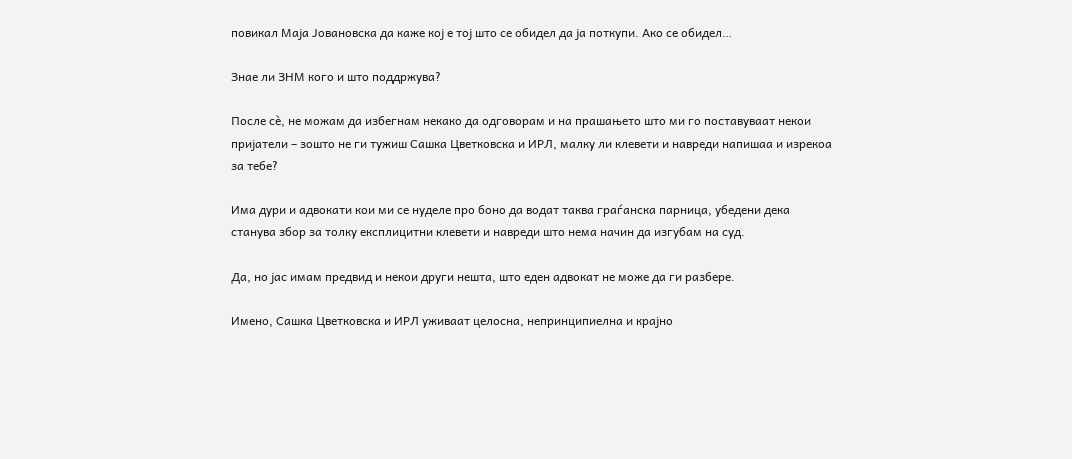повикал Маја Јовановска да каже кој е тој што се обидел да ја поткупи. Ако се обидел…

Знае ли ЗНМ кого и што поддржува?

После сè, не можам да избегнам некако да одговорам и на прашањето што ми го поставуваат некои пријатели – зошто не ги тужиш Сашка Цветковска и ИРЛ, малку ли клевети и навреди напишаа и изрекоа за тебе?

Има дури и адвокати кои ми се нуделе про боно да водат таква граѓанска парница, убедени дека станува збор за толку експлицитни клевети и навреди што нема начин да изгубам на суд.

Да, но јас имам предвид и некои други нешта, што еден адвокат не може да ги разбере.

Имено, Сашка Цветковска и ИРЛ уживаат целосна, непринципиелна и крајно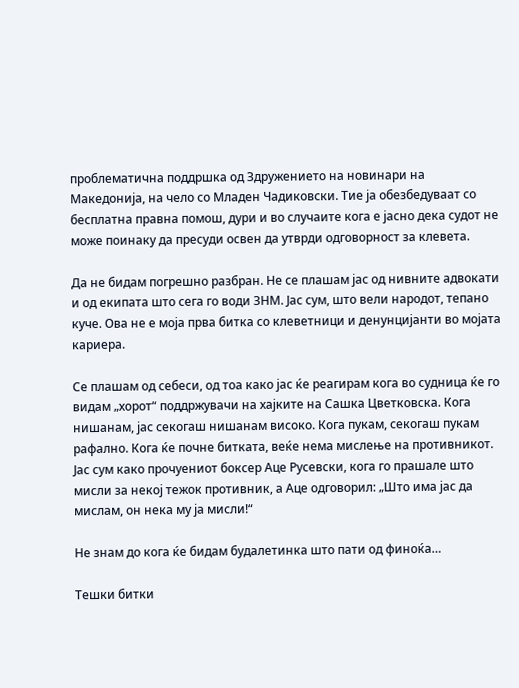проблематична поддршка од Здружението на новинари на Македонија, на чело со Младен Чадиковски. Тие ја обезбедуваат со бесплатна правна помош, дури и во случаите кога е јасно дека судот не може поинаку да пресуди освен да утврди одговорност за клевета.

Да не бидам погрешно разбран. Не се плашам јас од нивните адвокати и од екипата што сега го води ЗНМ. Јас сум, што вели народот, тепано куче. Ова не е моја прва битка со клеветници и денунцијанти во мојата кариера.

Се плашам од себеси, од тоа како јас ќе реагирам кога во судница ќе го видам „хорот“ поддржувачи на хајките на Сашка Цветковска. Кога нишанам, јас секогаш нишанам високо. Кога пукам, секогаш пукам рафално. Кога ќе почне битката, веќе нема мислење на противникот. Јас сум како прочуениот боксер Аце Русевски, кога го прашале што мисли за некој тежок противник, а Аце одговорил: „Што има јас да мислам, он нека му ја мисли!“

Не знам до кога ќе бидам будалетинка што пати од финоќа…

Тешки битки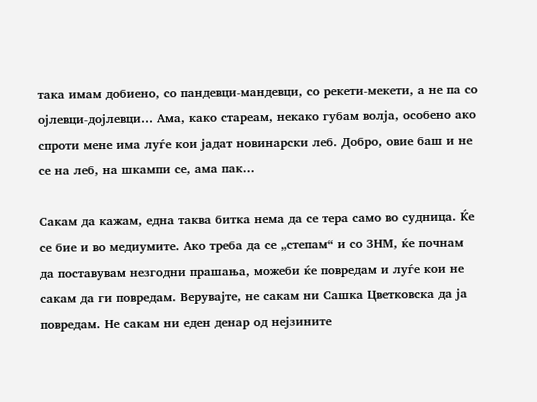така имам добиено, со пандевци-мандевци, со рекети-мекети, а не па со ојлевци-дојлевци… Ама, како стареам, некако губам волја, особено ако спроти мене има луѓе кои јадат новинарски леб. Добро, овие баш и не се на леб, на шкампи се, ама пак…

Сакам да кажам, една таква битка нема да се тера само во судница. Ќе се бие и во медиумите. Ако треба да се „степам“ и со ЗНМ, ќе почнам да поставувам незгодни прашања, можеби ќе повредам и луѓе кои не сакам да ги повредам. Верувајте, не сакам ни Сашка Цветковска да ја повредам. Не сакам ни еден денар од нејзините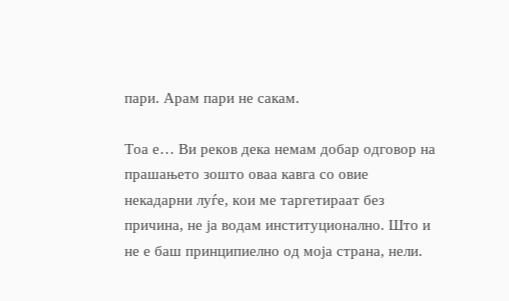пари. Арам пари не сакам.

Тоа е… Ви реков дека немам добар одговор на прашањето зошто оваа кавга со овие некадарни луѓе, кои ме таргетираат без причина, не ја водам институционално. Што и не е баш принципиелно од моја страна, нели.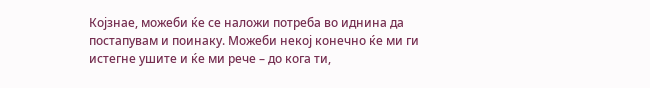Којзнае, можеби ќе се наложи потреба во иднина да постапувам и поинаку. Можеби некој конечно ќе ми ги истегне ушите и ќе ми рече – до кога ти,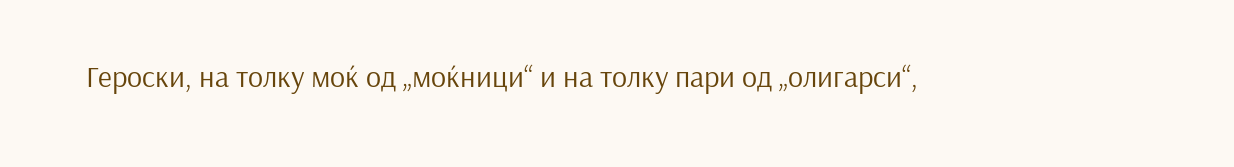Героски, на толку моќ од „моќници“ и на толку пари од „олигарси“,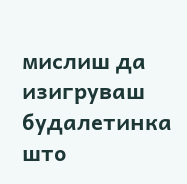мислиш да изигруваш будалетинка што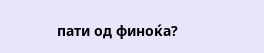пати од финоќа?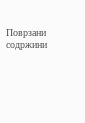Поврзани содржини